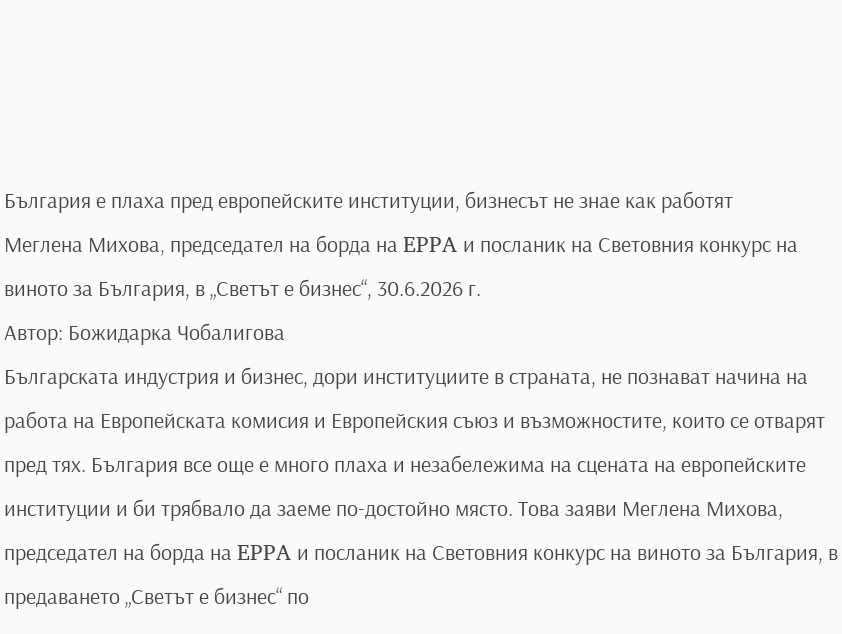България е плаха пред европейските институции, бизнесът не знае как работят
Меглена Михова, председател на борда на EPPA и посланик на Световния конкурс на виното за България, в „Светът е бизнес“, 30.6.2026 г.
Автор: Божидарка Чобалигова
Българската индустрия и бизнес, дори институциите в страната, не познават начина на работа на Европейската комисия и Европейския съюз и възможностите, които се отварят пред тях. България все още е много плаха и незабележима на сцената на европейските институции и би трябвало да заеме по-достойно място. Това заяви Меглена Михова, председател на борда на EPPA и посланик на Световния конкурс на виното за България, в предаването „Светът е бизнес“ по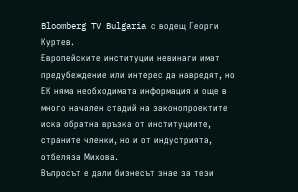Bloomberg TV Bulgaria с водещ Георги Куртев.
Европейските институции невинаги имат предубеждение или интерес да навредят, но ЕК няма необходимата информация и още в много начален стадий на законопроектите иска обратна връзка от институциите, страните членки, но и от индустрията, отбеляза Михова.
Въпросът е дали бизнесът знае за тези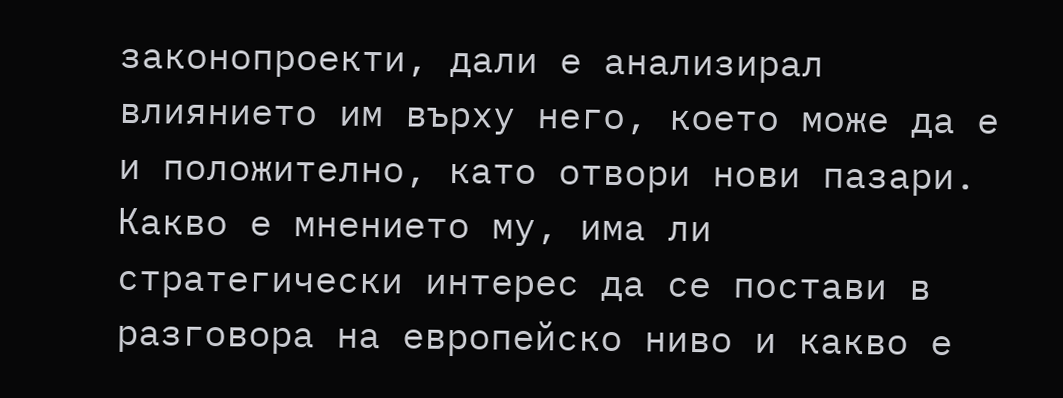законопроекти, дали е анализирал влиянието им върху него, което може да е и положително, като отвори нови пазари. Какво е мнението му, има ли стратегически интерес да се постави в разговора на европейско ниво и какво е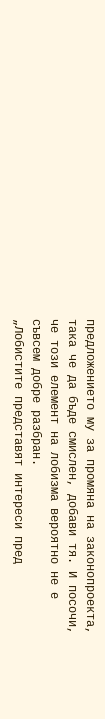предложението му за промяна на законопроекта, така че да бъде смислен, добави тя. И посочи, че този елемент на лобизма вероятно не е съвсем добре разбран.
„Лобистите представят интереси пред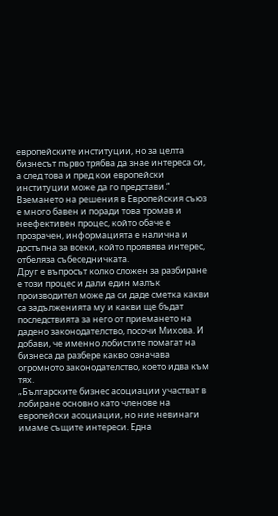европейските институции, но за целта бизнесът първо трябва да знае интереса си, а след това и пред кои европейски институции може да го представи.“
Вземането на решения в Европейския съюз е много бавен и поради това тромав и неефективен процес, който обаче е прозрачен, информацията е налична и достъпна за всеки, който проявява интерес, отбеляза събеседничката.
Друг е въпросът колко сложен за разбиране е този процес и дали един малък производител може да си даде сметка какви са задълженията му и какви ще бъдат последствията за него от приемането на дадено законодателство, посочи Михова. И добави, че именно лобистите помагат на бизнеса да разбере какво означава огромното законодателство, което идва към тях.
„Българските бизнес асоциации участват в лобиране основно като членове на европейски асоциации, но ние невинаги имаме същите интереси. Една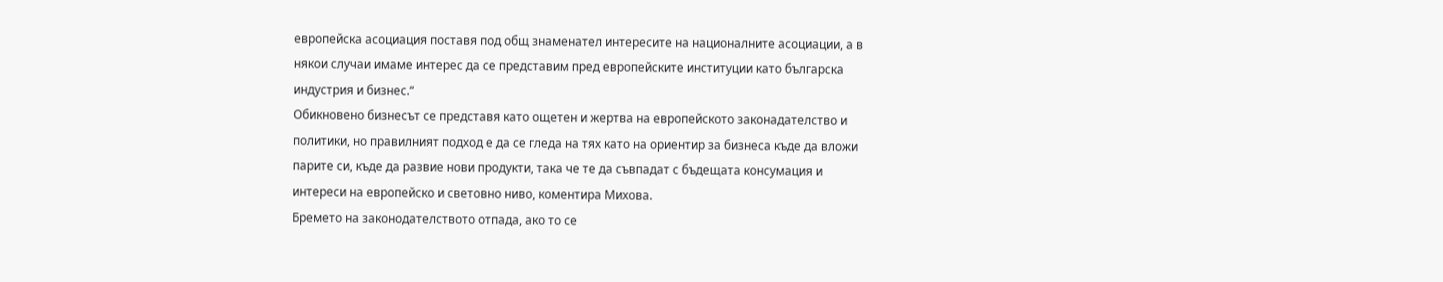европейска асоциация поставя под общ знаменател интересите на националните асоциации, а в някои случаи имаме интерес да се представим пред европейските институции като българска индустрия и бизнес.“
Обикновено бизнесът се представя като ощетен и жертва на европейското законадателство и политики, но правилният подход е да се гледа на тях като на ориентир за бизнеса къде да вложи парите си, къде да развие нови продукти, така че те да съвпадат с бъдещата консумация и интереси на европейско и световно ниво, коментира Михова.
Бремето на законодателството отпада, ако то се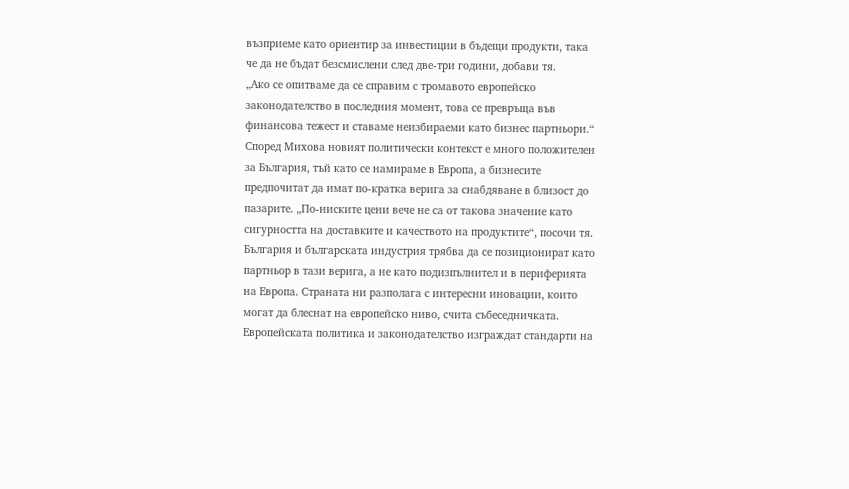възприеме като ориентир за инвестиции в бъдещи продукти, така че да не бъдат безсмислени след две-три години, добави тя.
„Ако се опитваме да се справим с тромавото европейско законодателство в последния момент, това се превръща във финансова тежест и ставаме неизбираеми като бизнес партньори.“
Според Михова новият политически контекст е много положителен за България, тъй като се намираме в Европа, а бизнесите предпочитат да имат по-кратка верига за снабдяване в близост до пазарите. „По-ниските цени вече не са от такова значение като сигурността на доставките и качеството на продуктите“, посочи тя.
България и българската индустрия трябва да се позиционират като партньор в тази верига, а не като подизпълнител и в периферията на Европа. Страната ни разполага с интересни иновации, които могат да блеснат на европейско ниво, счита събеседничката.
Европейската политика и законодателство изграждат стандарти на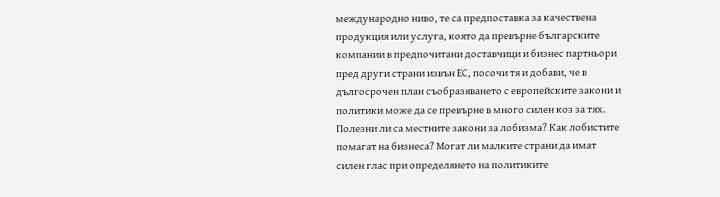международно ниво, те са предпоставка за качествена продукция или услуга, която да превърне българските компании в предпочитани доставчици и бизнес партньори пред други страни извън ЕС, посочи тя и добави, че в дългосрочен план съобразяването с европейските закони и политики може да се превърне в много силен коз за тях.
Полезни ли са местните закони за лобизма? Как лобистите помагат на бизнеса? Могат ли малките страни да имат силен глас при определянето на политиките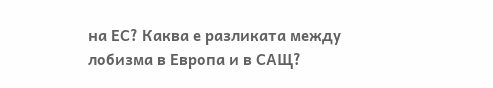на ЕС? Каква е разликата между лобизма в Европа и в САЩ?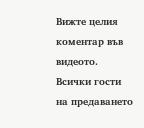Вижте целия коментар във видеото.
Всички гости на предаването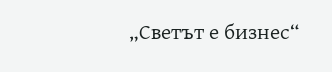„Светът е бизнес“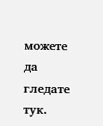можете да гледате тук.